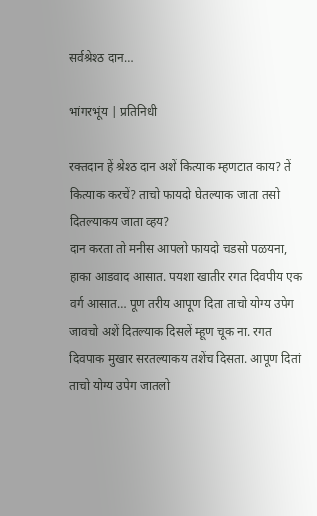सर्वश्रेश्ठ दान…

भांगरभूंय | प्रतिनिधी

रक्तदान हें श्रेश्ठ दान अशें कित्याक म्हणटात काय? तें कित्याक करचें? ताचो फायदो घेतल्याक जाता तसो दितल्याकय जाता व्हय?
दान करता तो मनीस आपलो फायदो चडसो पळयना, हाका आडवाद आसात. पयशा खातीर रगत दिवपीय एक वर्ग आसात… पूण तरीय आपूण दिता ताचो योग्य उपेग जावचो अशें दितल्याक दिसलें म्हूण चूक ना. रगत दिवपाक मुखार सरतल्याकय तशेंच दिसता. आपूण दितां ताचो योग्य उपेग जातलो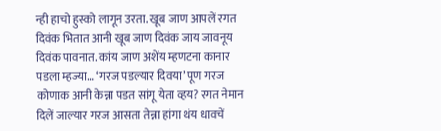न्ही हाचो हुस्को लागून उरता. खूब जाण आपलें रगत दिवंक भितात आनी खूब जाण दिवंक जाय जावनूय दिवंक पावनात. कांय जाण अशेंय म्हणटना कानार पडला म्हज्या… ‘गरज पडल्यार दिवया’ पूण गरज कोणाक आनी केन्ना पडत सांगू येता व्हय? रगत नेमान दिलें जाल्यार गरज आसता तेन्ना हांगा थंय धावचें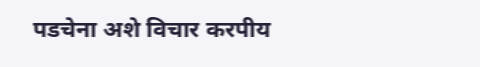पडचेना अशे विचार करपीय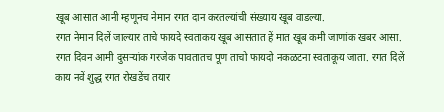खूब आसात आनी म्हणूनच नेमान रगत दान करतल्यांची संख्याय खूब वाडल्या.
रगत नेमान दिलें जाल्यार ताचे फायदे स्वताकय खूब आसतात हें मात खूब कमी जाणांक खबर आसा. रगत दिवन आमी दुसऱ्यांक गरजेक पावतातच पूण ताचो फायदो नकळटना स्वताकूय जाता. रगत दिलें काय नवें शुद्ध रगत रोखडेंच तयार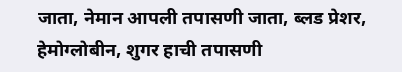जाता, नेमान आपली तपासणी जाता, ब्लड प्रेशर, हेमोग्लोबीन, शुगर हाची तपासणी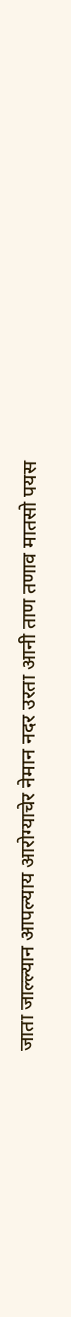जाता जाल्ल्यान आपल्याय आरोग्याचेर नेमान नदर उरता आनी ताण तणाव मातसो पयस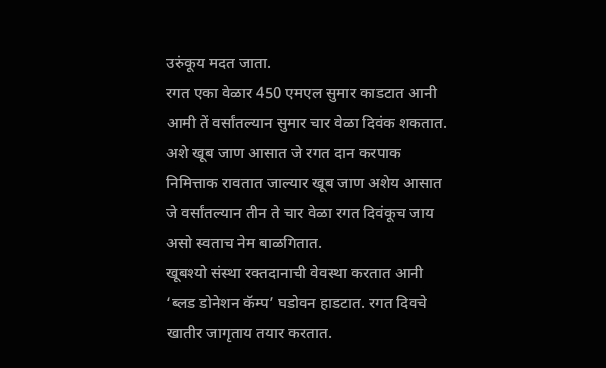उरुंकूय मदत जाता.
रगत एका वेळार 450 एमएल सुमार काडटात आनी आमी तें वर्सांतल्यान सुमार चार वेळा दिवंक शकतात. अशे खूब जाण आसात जे रगत दान करपाक निमित्ताक रावतात जाल्यार खूब जाण अशेय आसात जे वर्सांतल्यान तीन ते चार वेळा रगत दिवंकूच जाय असो स्वताच नेम बाळगितात.
खूबश्यो संस्था रक्तदानाची वेवस्था करतात आनी ‘ब्लड डोनेशन कॅम्प’ घडोवन हाडटात. रगत दिवचे खातीर जागृताय तयार करतात.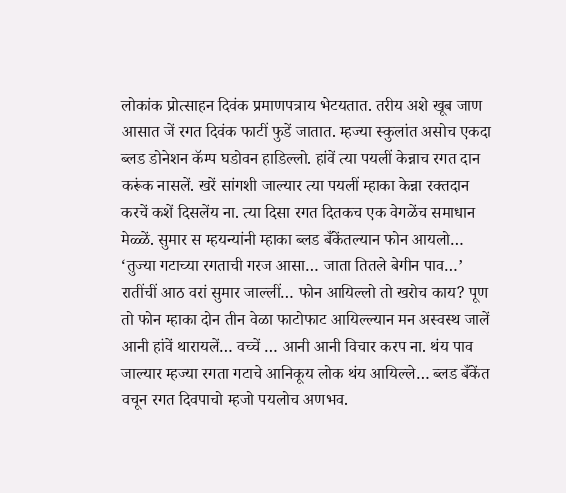लोकांक प्रोत्साहन दिवंक प्रमाणपत्राय भेटयतात. तरीय अशे खूब जाण आसात जें रगत दिवंक फाटीं फुडें जातात. म्हज्या स्कुलांत असोच एकदा ब्लड डोनेशन कॅम्प घडोवन हाडिल्लो. हांवें त्या पयलीं केन्नाच रगत दान करूंक नासलें. खरें सांगशी जाल्यार त्या पयलीं म्हाका केन्ना रक्तदान करचें कशें दिसलेंय ना. त्या दिसा रगत दितकच एक वेगळेंच समाधान मेळ्ळें. सुमार स म्हयन्यांनी म्हाका ब्लड बँकेंतल्यान फोन आयलो… ‘तुज्या गटाच्या रगताची गरज आसा… जाता तितले बेगीन पाव…’ रातींचीं आठ वरां सुमार जाल्लीं… फोन आयिल्लो तो खरोच काय? पूण तो फोन म्हाका दोन तीन वेळा फाटोफाट आयिल्ल्यान मन अस्वस्थ जालें आनी हांवें थारायलें… वच्चें … आनी आनी विचार करप ना. थंय पाव जाल्यार म्हज्या रगता गटाचे आनिकूय लोक थंय आयिल्ले… ब्लड बँकेंत वचून रगत दिवपाचो म्हजो पयलोच अणभव.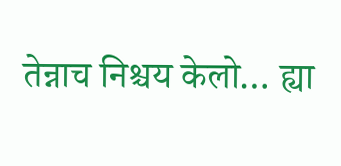तेन्नाच निश्चय केलो… ह्या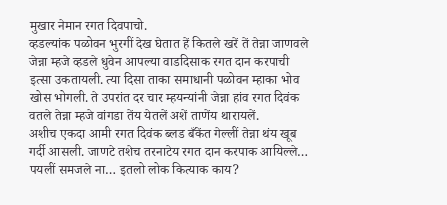मुखार नेमान रगत दिवपाचो.
व्हडल्यांक पळोवन भुरगीं देख घेतात हें कितले खरें तें तेन्ना जाणवले जेन्ना म्हजे व्हडले धुवेन आपल्या वाडदिसाक रगत दान करपाची इत्सा उकतायली. त्या दिसा ताका समाधानी पळोवन म्हाका भोव खोस भोगली. ते उपरांत दर चार म्हयन्यांनी जेन्ना हांव रगत दिवंक वतले तेन्ना म्हजे वांगडा तेंय येतलें अशें ताणेंय थारायलें.
अशीच एकदा आमी रगत दिवंक ब्लड बँकेंत गेल्लीं तेन्ना थंय खूब गर्दी आसली. जाणटे तशेच तरनाटेय रगत दान करपाक आयिल्ले… पयलीं समजले ना… इतलो लोक कित्याक काय?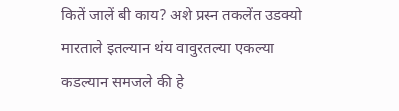कितें जालें बी काय? अशे प्रस्न तकलेंत उडक्यो मारताले इतल्यान थंय वावुरतल्या एकल्या कडल्यान समजले की हे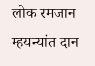लोक रमजान म्हयन्यांत दान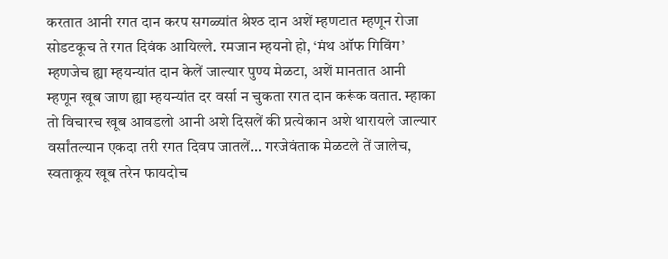करतात आनी रगत दान करप सगळ्यांत श्रेश्ठ दान अशें म्हणटात म्हणून रोजा सोडटकूच ते रगत दिवंक आयिल्ले. रमजान म्हयनो हो, ‘मंथ ऑफ गिविंग’ म्हणजेच ह्या म्हयन्यांत दान केलें जाल्यार पुण्य मेळटा, अशें मानतात आनी म्हणून खूब जाण ह्या म्हयन्यांत दर वर्सा न चुकता रगत दान करूंक वतात. म्हाका तो विचारच खूब आवडलो आनी अशे दिसलें की प्रत्येकान अशे थारायले जाल्यार वर्सांतल्यान एकदा तरी रगत दिवप जातलें… गरजेवंताक मेळटले तें जालेच, स्वताकूय खूब तरेन फायदोच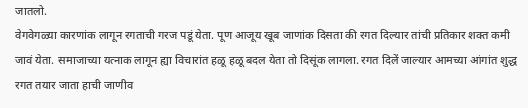जातलो.
वेगवेगळ्या कारणांक लागून रगताची गरज पडूं येता. पूण आजूय खूब जाणांक दिसता की रगत दिल्यार तांची प्रतिकार शक्त कमी जावं येता. समाजाच्या यत्नाक लागून ह्या विचारांत हळू हळू बदल येता तो दिसूंक लागला. रगत दिलें जाल्यार आमच्या आंगांत शुद्ध रगत तयार जाता हाची जाणीव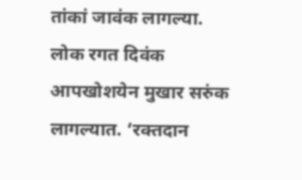तांकां जावंक लागल्या. लोक रगत दिवंक आपखोशयेन मुखार सरुंक लागल्यात. ‘रक्तदान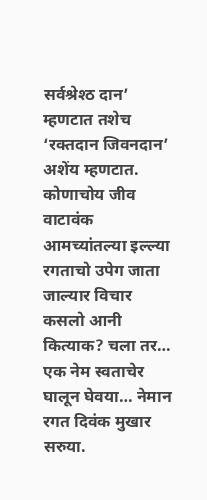सर्वश्रेश्ठ दान’ म्हणटात तशेच ‘रक्तदान जिवनदान’ अशेंय म्हणटात. कोणाचोय जीव वाटावंक आमच्यांतल्या इल्ल्या रगताचो उपेग जाता जाल्यार विचार कसलो आनी कित्याक? चला तर… एक नेम स्वताचेर घालून घेवया… नेमान रगत दिवंक मुखार सरुया.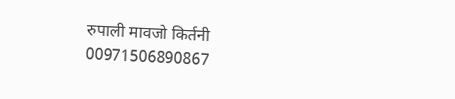रुपाली मावजो किर्तनी
00971506890867